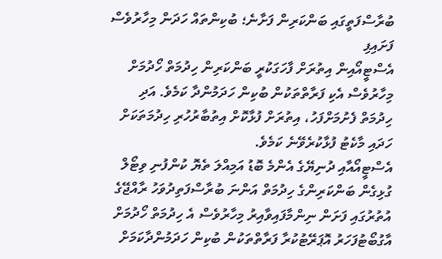ބުރާސްފަތީގައި ބަންކަރިން ފަށާނެ؛ ބުކިންތައް ހަދަން މިހާރުވެސް ފަށައިފި
އެސްޓީއޯއިން އިތުރަށް ފާހަގަކުރީ ބަންކަރިން ހިދުމަތް ހޯދުމަށް މިހާރުވެސް އެކި ފަރާތްތަކުން ބުކިން ހަދަމުންދާ ކަމެވެ. އަދި ހިދުމަތް ފެށުމަށްފަހު، އިތުރަށް ފުޅާކޮށް އިތުބާރުހުރި ހިދުމަތަކަށް ހަދައި މާކެޓު ފުޅާކުރެވޭނެ ކަމެވެ.
އެސްޓީއޯއާއި ދުނިޔޭގެ އެންމެ ބޮޑު އަމިއްލަ ތެޔޮ ކުންފުނި ވިޓޯލް ގުޅިގެން ބަންކަރިންގެ ހިދުމަތް އަންނަ ބުރާސްފަތިދުވަހު ރާއްޖޭގެ އުތުރުގައި ފަށަން ނިންމާފައިވާއިރު މިހާރުވެސް އެ ހިދުމަތް ހޯދުމަށް އާގުބޯޓުފަހަރު އޮޕަރޭޓުކުރާ ފަރާތްތަކުން ބުކިން ހަދަމުންދާކަމަށް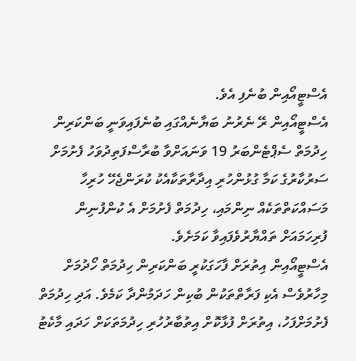އެސްޓީއޯއިން ބުނެފި އެވެ.
އެސްޓީއޯއިން ރޭ ނެރުނު ބަޔާނެއްގައި ބުނެފައިވަނީ ބަންކަރިން ހިދުމަތް ސެޕްޓެންބަރު 19 ވަނައަށްވާ ބުރާސްފަތިދުވަހު ފެށުމަށް ސަރުކާރުގެ ކަމާ ގުޅުންހުރި އިދާރާތަކާއެކު ކުރަންޖެހޭ ހުރިހާ މަސައްކަތްތަކެއް ނިންމައި، ހިދުމަތް ފެށުމަށް އެ ކުންފުނިން ފުރިހަމައަށް ތައްޔާރުވެފައިވާ ކަމަށެވެ.
އެސްޓީއޯއިން އިތުރަށް ފާހަގަކުރީ ބަންކަރިން ހިދުމަތް ހޯދުމަށް މިހާރުވެސް އެކި ފަރާތްތަކުން ބުކިން ހަދަމުންދާ ކަމެވެ. އަދި ހިދުމަތް ފެށުމަށްފަހު، އިތުރަށް ފުޅާކޮށް އިތުބާރުހުރި ހިދުމަތަކަށް ހަދައި މާކެޓު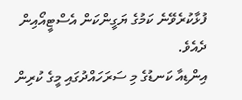ފުޅާކުރެވޭނެ ކަމުގެ ޔަގީންކަން އެސްޓީއޯއިން ދެއެވެ.
އިންޑިއާ ކަނޑުގެ މި ސަރަހައްދުގައި މީގެ ކުރިން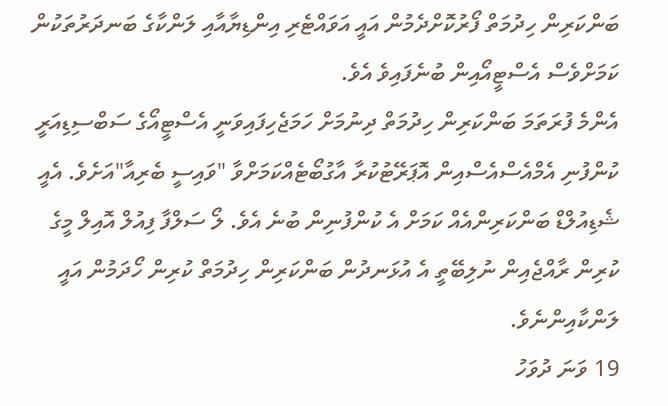ބަންކަރިން ހިދުމަތް ފޯރުކޮށްދެމުން އައީ އަވައްޓެރި އިންޑިޔާއާއި ލަންކާގެ ބަނދަރުތަކުން ކަމަށްވެސް އެސްޓީއޯއިން ބުނެފައިވެ އެވެ.
އެންމެ ފުރަތަމަ ބަންކަރިން ހިދުމަތް ދިނުމަށް ހަމަޖެހިފައިވަނީ އެސްޓީއޯގެ ސަބްސިޑިއަރީ ކުންފުނި އެމްއެސްއެސްއިން އޮޕަރޭޓުކުރާ އާގުބޯޓެއްކަމަށްވާ "ވައިސީ ބެރިއާ"އަށެވެ. އެއީ ޝެޑިއުލްޑް ބަންކަރިންއެއް ކަމަށް އެ ކުންފުނިން ބުނެ އެވެ. ލޯ ސަލްފާ ފިއުލް އޮއިލް މީގެ ކުރިން ރާއްޖެއިން ނުލިބޭތީ އެ އުޅަނދުން ބަންކަރިން ހިދުމަތް ކުރިން ހޯދަމުން އައީ ލަންކާއިންނެވެ.
19 ވަނަ ދުވަހު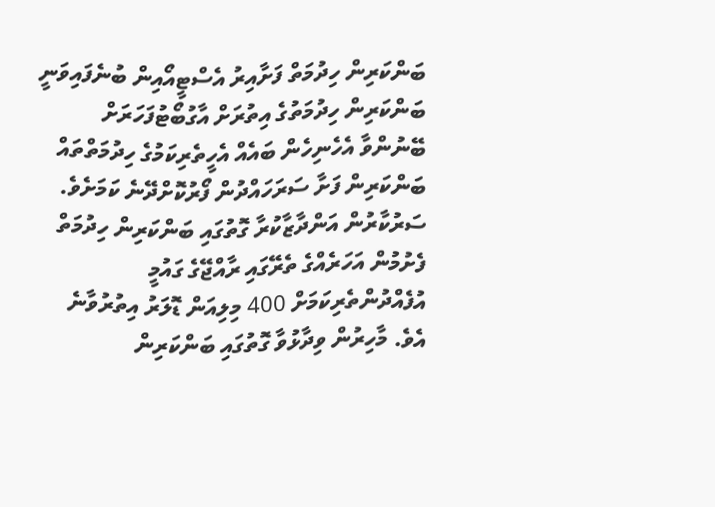ބަންކަރިން ހިދުމަތް ފަށާއިރު އެސްޓީއޯއިން ބުނެފައިވަނީ ބަންކަރިން ހިދުމަތުގެ އިތުރަށް އާގުބޯޓުފަހަރަށް ބޭނުންވާ އެހެނިހެން ބައެއް އެހީތެރިކަމުގެ ހިދުމަތްތައް ބަންކަރިން ފަށާ ސަރަހައްދުން ފޯރުކޮށްދޭނެ ކަމަށެވެ.
ސަރުކާރުން އަންދާޒާކުރާ ގޮތުގައި ބަންކަރިން ހިދުމަތް ފެށުމުން އަހަރެއްގެ ތެރޭގައި ރާއްޖޭގެ ގައުމީ އުފެއްދުންތެރިކަމަށް 400 މިލިއަން ޑޮލަރު އިތުރުވާނެ އެވެ. މާހިރުން ވިދާޅުވާ ގޮތުގައި ބަންކަރިން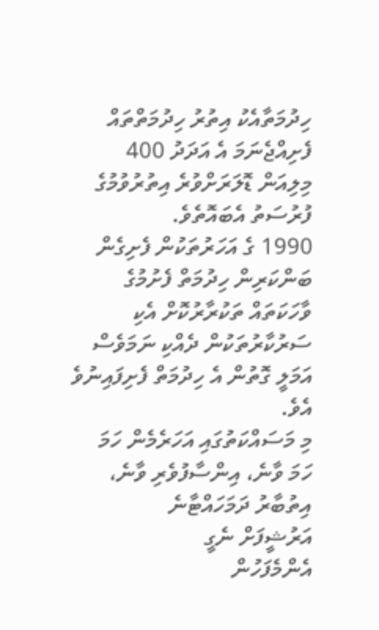ހިދުމަތާއެކު އިތުރު ހިދުމަތްތައް ފެށިއްޖެނަމަ އެ އަދަދު 400 މިލިއަން ޑޮލަރަށްވުރެ އިތުރުވުމުގެ ފުރުސަތު އެބައޮތެވެ.
1990 ގެ އަހަރުތަކުން ފެށިގެން ބަންކަރިން ހިދުމަތް ފެށުމުގެ ވާހަކަތައް ތަކުރާރުކޮށް އެކި ސަރުކާރުތަކުން ދެއްކި ނަމަވެސް އަމަލީ ގޮތުން އެ ހިދުމަތް ފެށިފައިނުވެ އެވެ.
މި މަސައްކަތުގައި އަހަރެމެން ހަމަ ހަމަ ވާނެ، އިންސާފުވެރި ވާނެ، އިތުބާރު ދަމަހައްޓާނެ
އަރުޝީފަށް ނެގީ
އެންމެފަހުން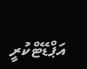އަޕްޑޭޓްކުރީ